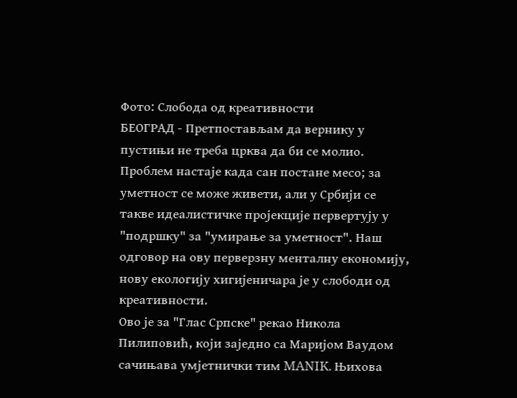Фото: Слобода од креативности
БЕОГРAД - Претпостављам да вернику у пустињи не треба црква да би се молио. Проблем настаје када сан постане месо; за уметност се може живети, али у Србији се такве идеалистичке пројекције первертују у "подршку" за "умирање за уметност". Наш одговор на ову перверзну менталну економију, нову екологију хигијеничара је у слободи од креативности.
Ово је за "Глас Српске" рекао Никола Пилиповић, који заједно са Маријом Ваудом сачињава умјетнички тим MANIK. Њихова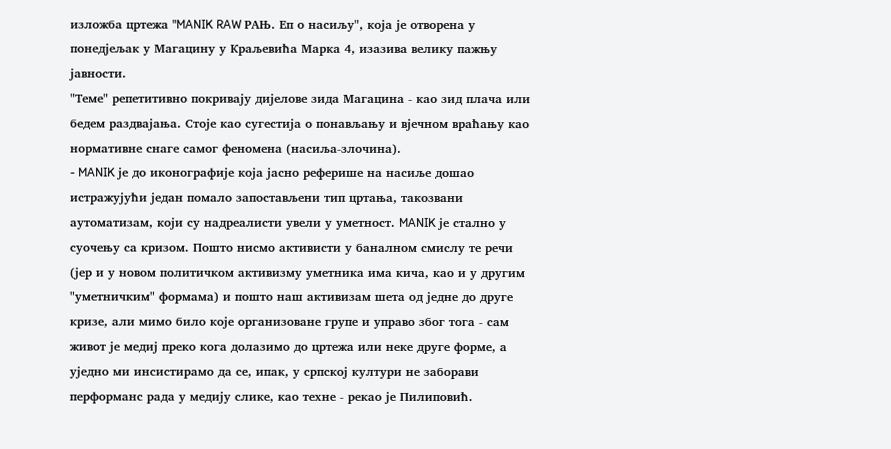изложба цртежа "MANIK RAW РAЊ. Еп о насиљу", која је отворена у понедјељак у Магацину у Краљевића Марка 4, изазива велику пажњу јавности.
"Теме" репетитивно покривају дијелове зида Магацина - као зид плача или бедем раздвајања. Стоје као сугестија о понављању и вјечном враћању као нормативне снаге самог феномена (насиља-злочина).
- MANIK је до иконографије која јасно реферише на насиље дошао истражујући један помало запостављени тип цртања, такозвани аутоматизам, који су надреалисти увели у уметност. MANIK је стално у суочењу са кризом. Пошто нисмо активисти у баналном смислу те речи (јер и у новом политичком активизму уметника има кича, као и у другим "уметничким" формама) и пошто наш активизам шета од једне до друге кризе, али мимо било које организоване групе и управо због тога - сам живот је медиј преко кога долазимо до цртежа или неке друге форме, а уједно ми инсистирамо да се, ипак, у српској култури не заборави перформанс рада у медију слике, као техне - рекао је Пилиповић.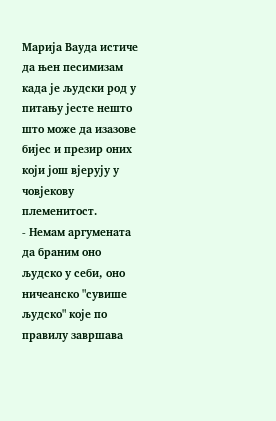Марија Вауда истиче да њен песимизам када је људски род у питању јесте нешто што може да изазове бијес и презир оних који још вјерују у човјекову племенитост.
- Немам аргумената да браним оно људско у себи, оно ничеанско "сувише људско" које по правилу завршава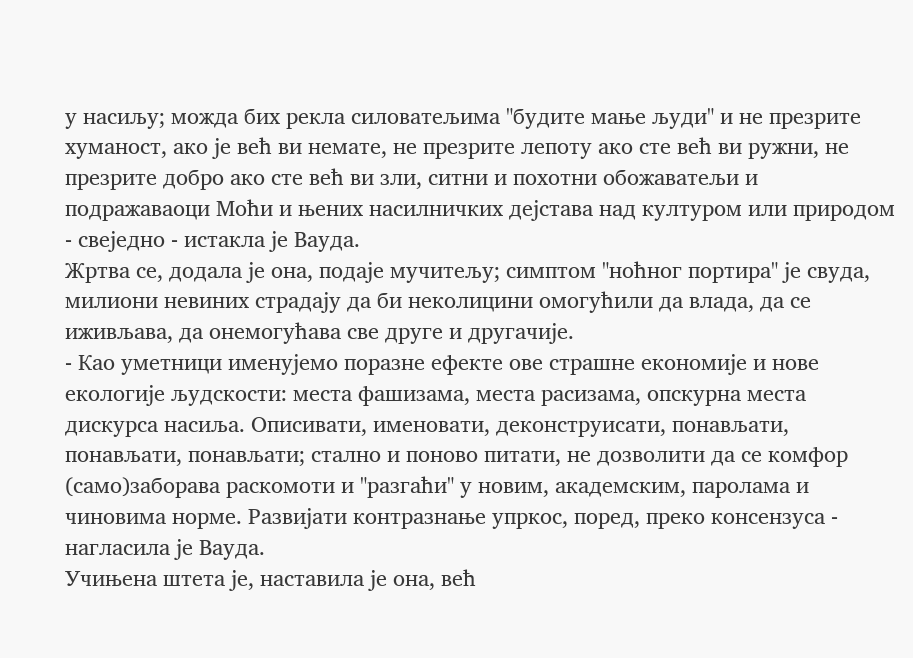у насиљу; можда бих рекла силоватељима "будите мање људи" и не презрите хуманост, ако је већ ви немате, не презрите лепоту ако сте већ ви ружни, не презрите добро ако сте већ ви зли, ситни и похотни обожаватељи и подражаваоци Моћи и њених насилничких дејстава над културом или природом - свеједно - истакла је Вауда.
Жртва се, додала је она, подаје мучитељу; симптом "ноћног портира" је свуда, милиони невиних страдају да би неколицини омогућили да влада, да се иживљава, да онемогућава све друге и другачије.
- Као уметници именујемо поразне ефекте ове страшне економије и нове екологије људскости: места фашизама, места расизама, опскурна места дискурса насиља. Описивати, именовати, деконструисати, понављати, понављати, понављати; стално и поново питати, не дозволити да се комфор (само)заборава раскомоти и "разгаћи" у новим, академским, паролама и чиновима норме. Развијати контразнање упркос, поред, преко консензуса - нагласила је Вауда.
Учињена штета је, наставила је она, већ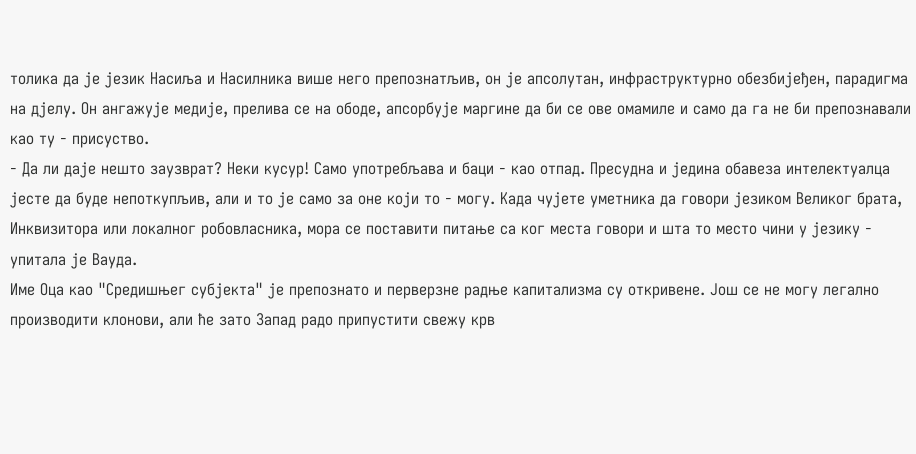толика да је језик Насиља и Насилника више него препознатљив, он је апсолутан, инфраструктурно обезбијеђен, парадигма на дјелу. Он ангажује медије, прелива се на ободе, апсорбује маргине да би се ове омамиле и само да га не би препознавали као ту - присуство.
- Да ли даје нешто заузврат? Неки кусур! Само употребљава и баци - као отпад. Пресудна и једина обавеза интелектуалца јесте да буде непоткупљив, али и то је само за оне који то - могу. Када чујете уметника да говори језиком Великог брата, Инквизитора или локалног робовласника, мора се поставити питање са ког места говори и шта то место чини у језику - упитала је Вауда.
Име Оца као "Средишњег субјекта" је препознато и перверзне радње капитализма су откривене. Још се не могу легално производити клонови, али ће зато Запад радо припустити свежу крв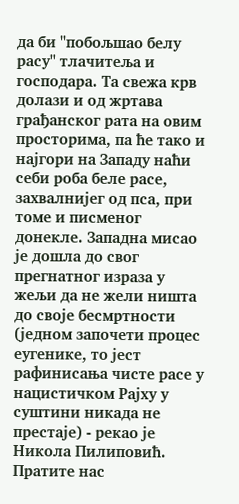да би "побољшао белу расу" тлачитеља и господара. Та свежа крв долази и од жртава грађанског рата на овим просторима, па ће тако и најгори на Западу наћи себи роба беле расе, захвалнијег од пса, при томе и писменог донекле. Западна мисао је дошла до свог прегнатног израза у жељи да не жели ништа до своје бесмртности (једном започети процес еугенике, то јест рафинисања чисте расе у нацистичком Рајху у суштини никада не престаје) - рекао је Никола Пилиповић.
Пратите нас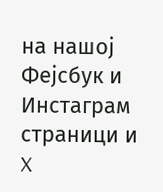на нашој Фејсбук и Инстаграм страници и X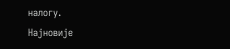налогу.
Најновије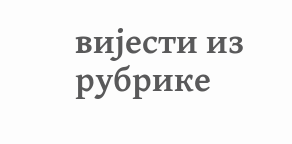вијести из рубрике